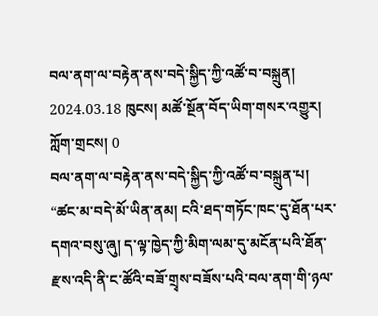བལ་ནག་ལ་བརྟེན་ནས་བདེ་སྐྱིད་ཀྱི་འཚོ་བ་བསྐྲུན།
2024.03.18 ཁུངས། མཚོ་སྔོན་བོད་ཡིག་གསར་འགྱུར། ཀློག་གྲངས། 0
བལ་ནག་ལ་བརྟེན་ནས་བདེ་སྐྱིད་ཀྱི་འཚོ་བ་བསྐྲུན་པ།
“ཚང་མ་བདེ་མོ་ཡིན་ནམ། ངའི་ཐད་གཏོང་ཁང་དུ་ཐོན་པར་དགའ་བསུ་ཞུ། ད་ལྟ་ཁྱེད་ཀྱི་མིག་ལམ་དུ་མངོན་པའི་ཐོན་རྫས་འདི་ནི་ང་ཚོའི་བཟོ་གྲྭས་བཟོས་པའི་བལ་ནག་གི་ཉལ་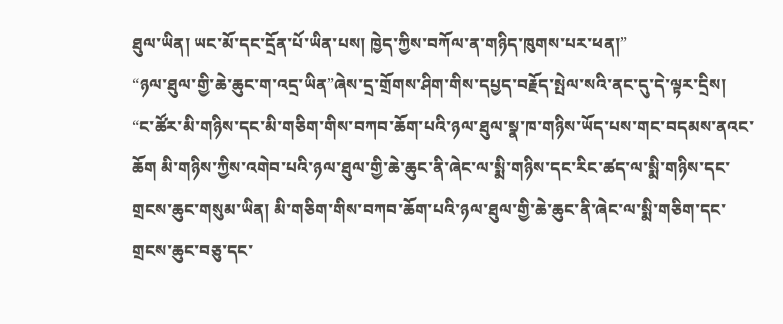ཐུལ་ཡིན། ཡང་མོ་དང་དྲོན་པོ་ཡིན་པས། ཁྱེད་ཀྱིས་བཀོལ་ན་གཉིད་ཁུགས་པར་ཕན།”
“ཉལ་ཐུལ་གྱི་ཆེ་ཆུང་ག་འདྲ་ཡིན”ཞེས་དྲ་གྲོགས་ཤིག་གིས་དཔྱད་བརྗོད་སྤེལ་སའི་ནང་དུ་དེ་ལྟར་དྲིས།
“ང་ཚོར་མི་གཉིས་དང་མི་གཅིག་གིས་བཀབ་ཆོག་པའི་ཉལ་ཐུལ་སྣ་ཁ་གཉིས་ཡོད་པས་གང་བདམས་ནའང་ཆོག མི་གཉིས་ཀྱིས་འགེབ་པའི་ཉལ་ཐུལ་གྱི་ཆེ་ཆུང་ནི་ཞེང་ལ་སྨི་གཉིས་དང་རིང་ཚད་ལ་སྨི་གཉིས་དང་གྲངས་ཆུང་གསུམ་ཡིན། མི་གཅིག་གིས་བཀབ་ཆོག་པའི་ཉལ་ཐུལ་གྱི་ཆེ་ཆུང་ནི་ཞེང་ལ་སྨི་གཅིག་དང་གྲངས་ཆུང་བཅུ་དང་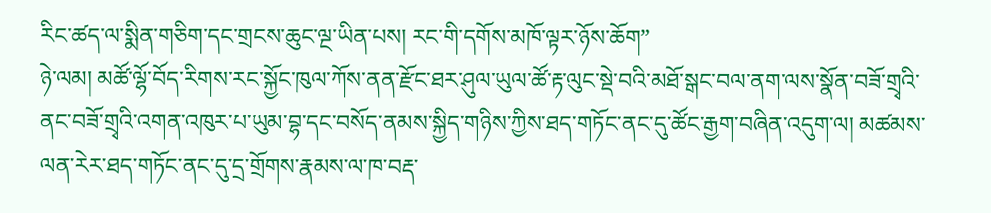རིང་ཚད་ལ་སྨིན་གཅིག་དང་གྲངས་ཆུང་ལྔ་ཡིན་པས། རང་གི་དགོས་མཁོ་ལྟར་ཉོས་ཆོག”
ཉེ་ལམ། མཚོ་ལྷོ་བོད་རིགས་རང་སྐྱོང་ཁུལ་ཀོས་ནན་རྫོང་ཐར་ཤུལ་ཡུལ་ཚོ་རྟ་ལུང་སྡེ་བའི་མཐོ་སྒང་བལ་ནག་ལས་སྣོན་བཟོ་གྲྭའི་ནང་བཟོ་གྲྭའི་འགན་འཁུར་པ་ཡུམ་བྷ་དང་བསོད་ནམས་སྐྱིད་གཉིས་ཀྱིས་ཐད་གཏོང་ནང་དུ་ཚོང་རྒྱག་བཞིན་འདུག་ལ། མཚམས་ལན་རེར་ཐད་གཏོང་ནང་དུ་དྲ་གྲོགས་རྣམས་ལ་ཁ་བརྡ་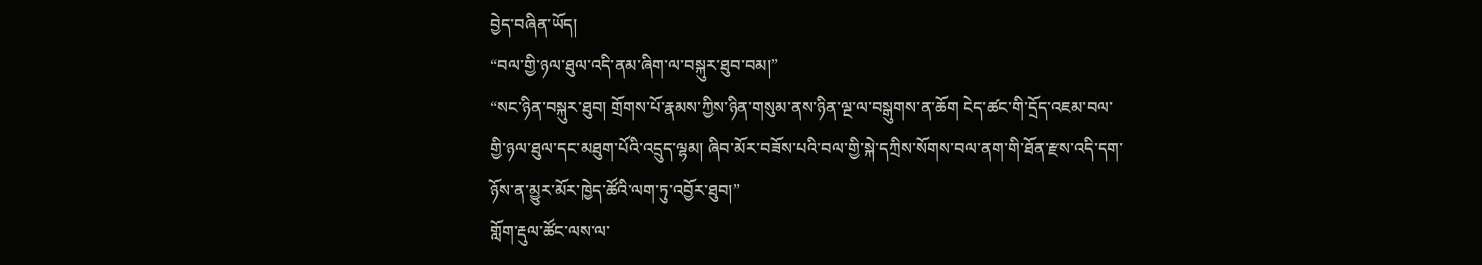བྱེད་བཞིན་ཡོད།
“བལ་གྱི་ཉལ་ཐུལ་འདི་ནམ་ཞིག་ལ་བསྐུར་ཐུབ་བམ།”
“སང་ཉིན་བསྐུར་ཐུབ། གྲོགས་པོ་རྣམས་ཀྱིས་ཉིན་གསུམ་ནས་ཉིན་ལྔ་ལ་བསྒུགས་ན་ཆོག ངེད་ཚང་གི་དྲོད་འཇམ་བལ་གྱི་ཉལ་ཐུལ་དང་མཐུག་པོའི་འདྲུད་ལྷམ། ཞིབ་མོར་བཟོས་པའི་བལ་གྱི་སྐེ་དཀྲིས་སོགས་བལ་ནག་གི་ཐོན་རྫས་འདི་དག་ཉོས་ན་མྱུར་མོར་ཁྱེད་ཚོའི་ལག་ཏུ་འབྱོར་ཐུབ།”
གློག་རྡུལ་ཚོང་ལས་ལ་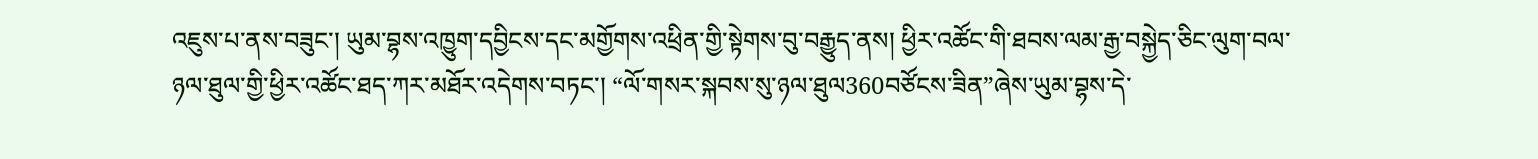འཇུས་པ་ནས་བཟུང་། ཡུམ་བྷས་འཁྱུག་དབྱིངས་དང་མགྱོགས་འཕྲིན་གྱི་སྟེགས་བུ་བརྒྱུད་ནས། ཕྱིར་འཚོང་གི་ཐབས་ལམ་རྒྱ་བསྐྱེད་ཅིང་ལུག་བལ་ཉལ་ཐུལ་གྱི་ཕྱིར་འཚོང་ཐད་ཀར་མཐོར་འདེགས་བཏང་། “ལོ་གསར་སྐབས་སུ་ཉལ་ཐུལ360བཙོངས་ཟིན”ཞེས་ཡུམ་བྷས་དེ་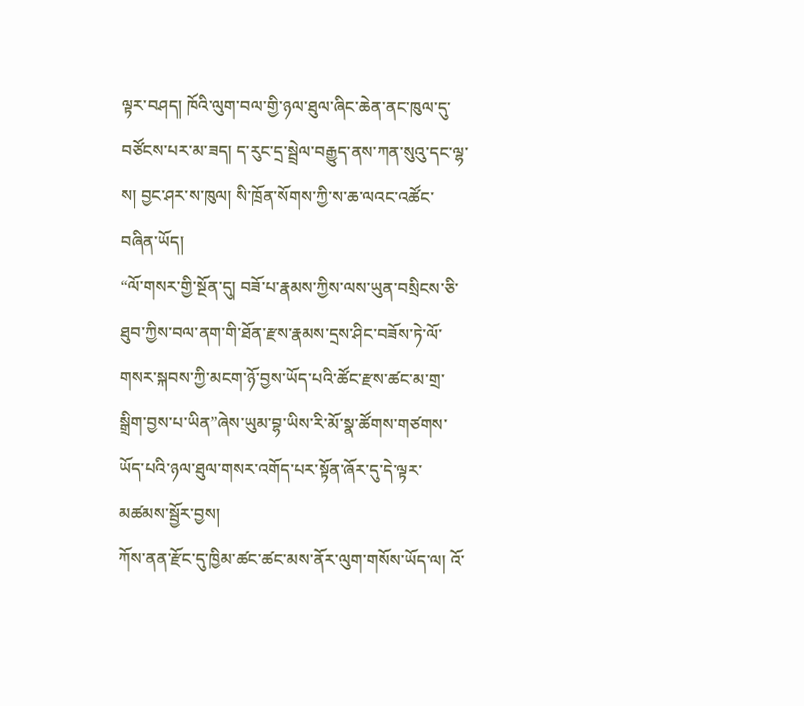ལྟར་བཤད། ཁོའི་ལུག་བལ་གྱི་ཉལ་ཐུལ་ཞིང་ཆེན་ནང་ཁུལ་དུ་བཙོངས་པར་མ་ཟད། ད་རུང་དྲ་སྦྲེལ་བརྒྱུད་ནས་ཀན་སུའུ་དང་ལྷ་ས། བྱང་ཤར་ས་ཁུལ། སི་ཁྲོན་སོགས་ཀྱི་ས་ཆ་ལའང་འཚོང་བཞིན་ཡོད།
“ལོ་གསར་གྱི་སྔོན་དུ། བཟོ་པ་རྣམས་ཀྱིས་ལས་ཡུན་བསྲིངས་ཅི་ཐུབ་ཀྱིས་བལ་ནག་གི་ཐོན་རྫས་རྣམས་དྲས་ཤིང་བཟོས་ཏེ་ལོ་གསར་སྐབས་ཀྱི་མངག་ཉོ་བྱས་ཡོད་པའི་ཚོང་རྫས་ཚང་མ་གྲ་སྒྲིག་བྱས་པ་ཡིན”ཞེས་ཡུམ་བྷ་ཡིས་རི་མོ་སྣ་ཚོགས་གཙགས་ཡོད་པའི་ཉལ་ཐུལ་གསར་འགོད་པར་སྟོན་ཞོར་དུ་དེ་ལྟར་མཚམས་སྦྱོར་བྱས།
ཀོས་ནན་རྫོང་དུ་ཁྱིམ་ཚང་ཚང་མས་ནོར་ལུག་གསོས་ཡོད་ལ། འོ་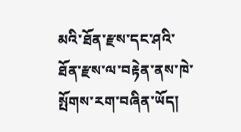མའི་ཐོན་རྫས་དང་ཤའི་ཐོན་རྫས་ལ་བརྟེན་ནས་ཁེ་སྤོགས་རག་བཞིན་ཡོད།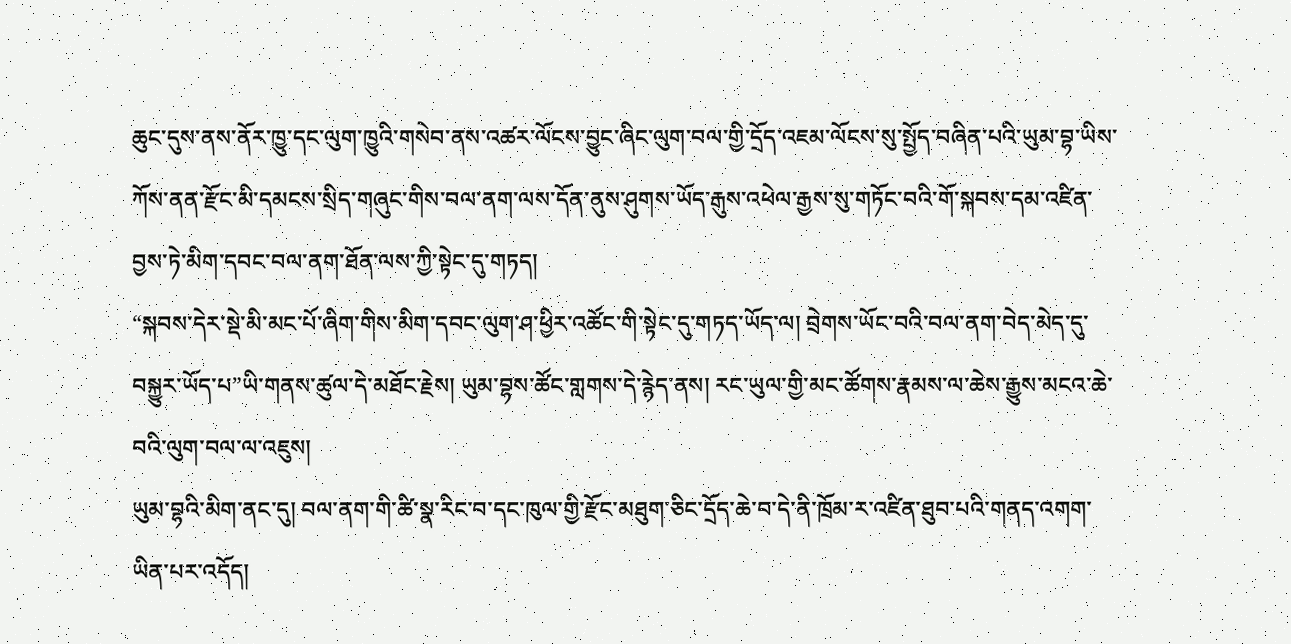ཆུང་དུས་ནས་ནོར་ཁྱུ་དང་ལུག་ཁྱུའི་གསེབ་ནས་འཚར་ལོངས་བྱུང་ཞིང་ལུག་བལ་གྱི་དྲོད་འཇམ་ལོངས་སུ་སྤྱོད་བཞིན་པའི་ཡུམ་བྷ་ཡིས་ཀོས་ནན་རྫོང་མི་དམངས་སྲིད་གཞུང་གིས་བལ་ནག་ལས་དོན་ནུས་ཤུགས་ཡོད་རྒུས་འཕེལ་རྒྱས་སུ་གཏོང་བའི་གོ་སྐབས་དམ་འཛིན་བྱས་ཏེ་མིག་དབང་བལ་ནག་ཐོན་ལས་ཀྱི་སྟེང་དུ་གཏད།
“སྐབས་དེར་སྡེ་མི་མང་པོ་ཞིག་གིས་མིག་དབང་ལུག་ཤ་ཕྱིར་འཚོང་གི་སྟེང་དུ་གཏད་ཡོད་ལ། བྲེགས་ཡོང་བའི་བལ་ནག་བེད་མེད་དུ་བསྐྱུར་ཡོད་པ”ཡི་གནས་ཚུལ་དེ་མཐོང་རྗེས། ཡུམ་བྷས་ཚོང་གླགས་དེ་རྙེད་ནས། རང་ཡུལ་གྱི་མང་ཚོགས་རྣམས་ལ་ཆེས་རྒྱུས་མངའ་ཆེ་བའི་ལུག་བལ་ལ་འཇུས།
ཡུམ་བྷའི་མིག་ནང་དུ། བལ་ནག་གི་ཚི་སྣ་རིང་བ་དང་ཁུལ་གྱི་རྫོང་མཐུག་ཅིང་དྲོད་ཆེ་བ་དེ་ནི་ཁྲོམ་ར་འཛིན་ཐུབ་པའི་གནད་འགག་ཡིན་པར་འདོད།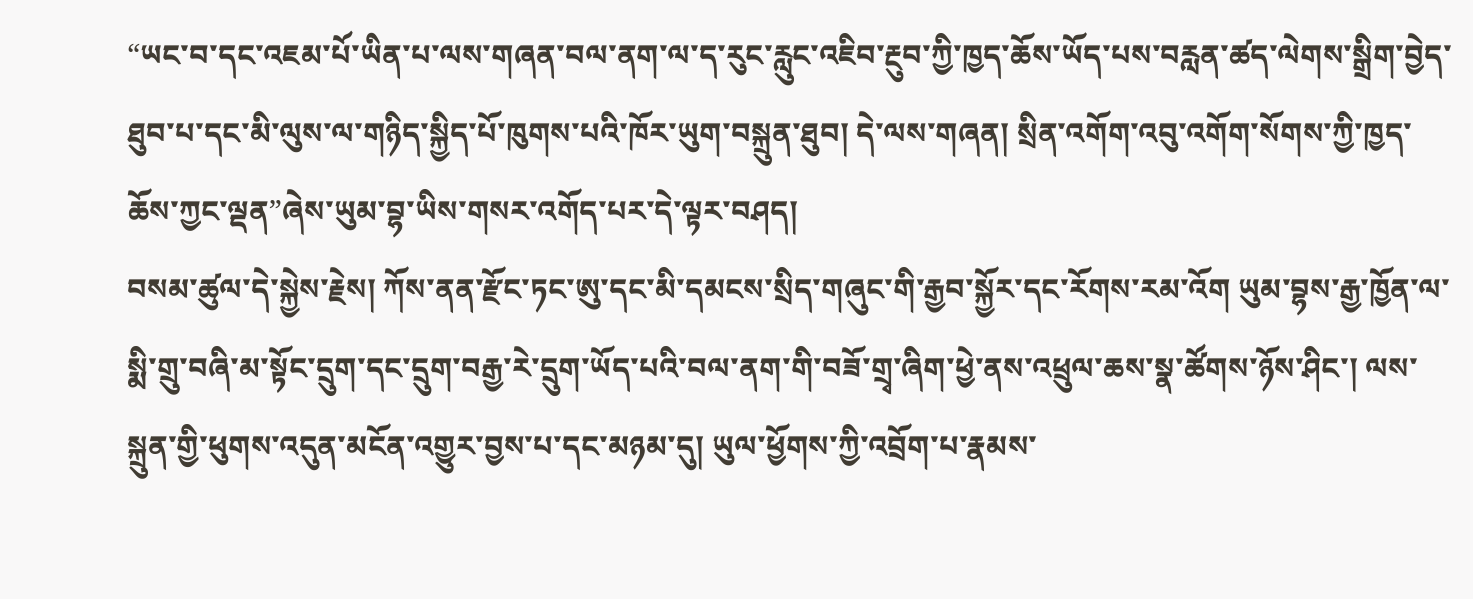“ཡང་བ་དང་འཇམ་པོ་ཡིན་པ་ལས་གཞན་བལ་ནག་ལ་ད་རུང་རླུང་འཇིབ་རྔུབ་ཀྱི་ཁྱད་ཆོས་ཡོད་པས་བརླན་ཚད་ལེགས་སྒྲིག་བྱེད་ཐུབ་པ་དང་མི་ལུས་ལ་གཉིད་སྐྱིད་པོ་ཁུགས་པའི་ཁོར་ཡུག་བསྐྲུན་ཐུབ། དེ་ལས་གཞན། སྲིན་འགོག་འབུ་འགོག་སོགས་ཀྱི་ཁྱད་ཆོས་ཀྱང་ལྡན”ཞེས་ཡུམ་བྷ་ཡིས་གསར་འགོད་པར་དེ་ལྟར་བཤད།
བསམ་ཚུལ་དེ་སྐྱེས་རྗེས། ཀོས་ནན་རྫོང་ཏང་ཨུ་དང་མི་དམངས་སྲིད་གཞུང་གི་རྒྱབ་སྐྱོར་དང་རོགས་རམ་འོག ཡུམ་བྷས་རྒྱ་ཁྱོན་ལ་སྨི་གྲུ་བཞི་མ་སྟོང་དྲུག་དང་དྲུག་བརྒྱ་རེ་དྲུག་ཡོད་པའི་བལ་ནག་གི་བཟོ་གྲྭ་ཞིག་ཕྱེ་ནས་འཕྲུལ་ཆས་སྣ་ཚོགས་ཉོས་ཤིང་། ལས་སྐྲུན་གྱི་ཕུགས་འདུན་མངོན་འགྱུར་བྱས་པ་དང་མཉམ་དུ། ཡུལ་ཕྱོགས་ཀྱི་འབྲོག་པ་རྣམས་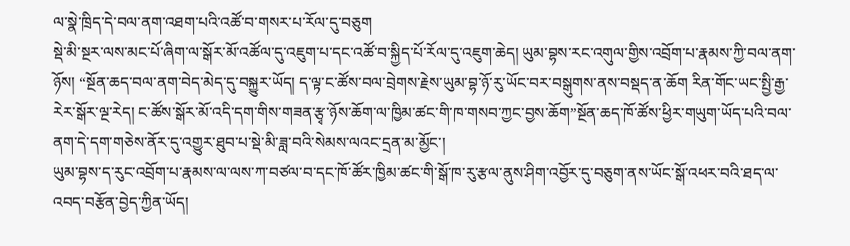ལ་སྣེ་ཁྲིད་དེ་བལ་ནག་འཐག་པའི་འཚོ་བ་གསར་པ་རོལ་དུ་བཅུག
སྡེ་མི་སྔར་ལས་མང་པོ་ཞིག་ལ་སྒོར་མོ་འཚོལ་དུ་འཇུག་པ་དང་འཚོ་བ་སྐྱིད་པོ་རོལ་དུ་འཇུག་ཆེད། ཡུམ་བྷས་རང་འགུལ་གྱིས་འབྲོག་པ་རྣམས་ཀྱི་བལ་ནག་ཉོས། “སྔོན་ཆད་བལ་ནག་བེད་མེད་དུ་བསྐྱུར་ཡོད། ད་ལྟ་ང་ཚོས་བལ་བྲེགས་རྗེས་ཡུམ་བྷ་ཉོ་རུ་ཡོང་བར་བསྒུགས་ནས་བསྡད་ན་ཆོག རིན་གོང་ཡང་སྤྱི་རྒྱ་རེར་སྒོར་ལྔ་རེད། ང་ཚོས་སྒོར་མོ་འདི་དག་གིས་གཟན་རྩྭ་ཉོས་ཆོག་ལ་ཁྱིམ་ཚང་གི་ཁ་གསབ་ཀྱང་བྱས་ཆོག”སྔོན་ཆད་ཁོ་ཚོས་ཕྱིར་གཡུག་ཡོད་པའི་བལ་ནག་དེ་དག་གཅེས་ནོར་དུ་འགྱུར་ཐུབ་པ་སྡེ་མི་ཟླ་བའི་སེམས་ལའང་དྲན་མ་མྱོང་།
ཡུམ་བྷས་ད་རུང་འབྲོག་པ་རྣམས་ལ་ལས་ཀ་བཙལ་བ་དང་ཁོ་ཚོར་ཁྱིམ་ཚང་གི་སྒོ་ཁ་རུ་རྩལ་ནུས་ཤིག་འབྱོར་དུ་བཅུག་ནས་ཡོང་སྒོ་འཕར་བའི་ཐད་ལ་འབད་བརྩོན་བྱེད་ཀྱིན་ཡོད།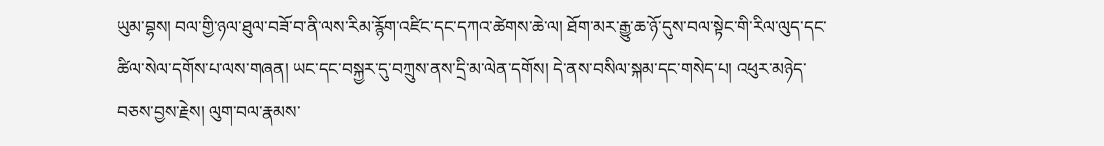ཡུམ་བྷས། བལ་གྱི་ཉལ་ཐུལ་བཟོ་བ་ནི་ལས་རིམ་རྙོག་འཛིང་དང་དཀའ་ཚེགས་ཆེ་ལ། ཐོག་མར་རྒྱུ་ཆ་ཉོ་དུས་བལ་སྟེང་གི་རིལ་ལུད་དང་ཚིལ་སེལ་དགོས་པ་ལས་གཞན། ཡང་དང་བསྐྱར་དུ་བཀྲུས་ནས་དྲི་མ་ལེན་དགོས། དེ་ནས་བསིལ་སྐམ་དང་གསེད་པ། འཕུར་མཉེད་བཅས་བྱས་རྗེས། ལུག་བལ་རྣམས་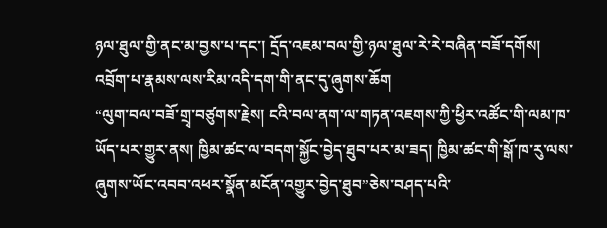ཉལ་ཐུལ་གྱི་ནང་མ་བྱས་པ་དང་། དྲོད་འཇམ་བལ་གྱི་ཉལ་ཐུལ་རེ་རེ་བཞིན་བཟོ་དགོས། འབྲོག་པ་རྣམས་ལས་རིམ་འདི་དག་གི་ནང་དུ་ཞུགས་ཆོག
“ལུག་བལ་བཟོ་གྲྭ་བཙུགས་རྗེས། ངའི་བལ་ནག་ལ་གཏན་འཇགས་ཀྱི་ཕྱིར་འཚོང་གི་ལམ་ཁ་ཡོད་པར་གྱུར་ནས། ཁྱིམ་ཚང་ལ་བདག་སྐྱོང་བྱེད་ཐུབ་པར་མ་ཟད། ཁྱིམ་ཚང་གི་སྒོ་ཁ་རུ་ལས་ཞུགས་ཡོང་འབབ་འཕར་སྣོན་མངོན་འགྱུར་བྱེད་ཐུབ”ཅེས་བཤད་པའི་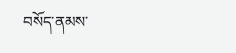བསོད་ནམས་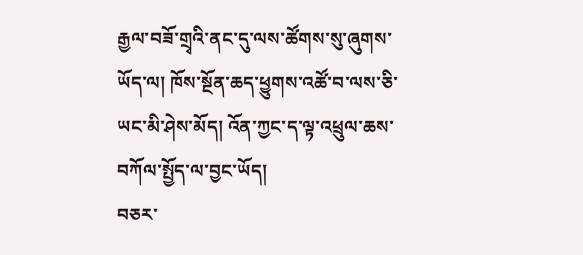རྒྱལ་བཟོ་གྲྭའི་ནང་དུ་ལས་ཚོགས་སུ་ཞུགས་ཡོད་ལ། ཁོས་སྔོན་ཆད་ཕྱུགས་འཚོ་བ་ལས་ཅི་ཡང་མི་ཤེས་མོད། འོན་ཀྱང་ད་ལྟ་འཕྲུལ་ཆས་བཀོལ་སྤྱོད་ལ་བྱང་ཡོད།
བཅར་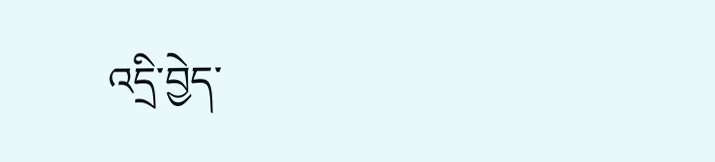འདྲི་བྱེད་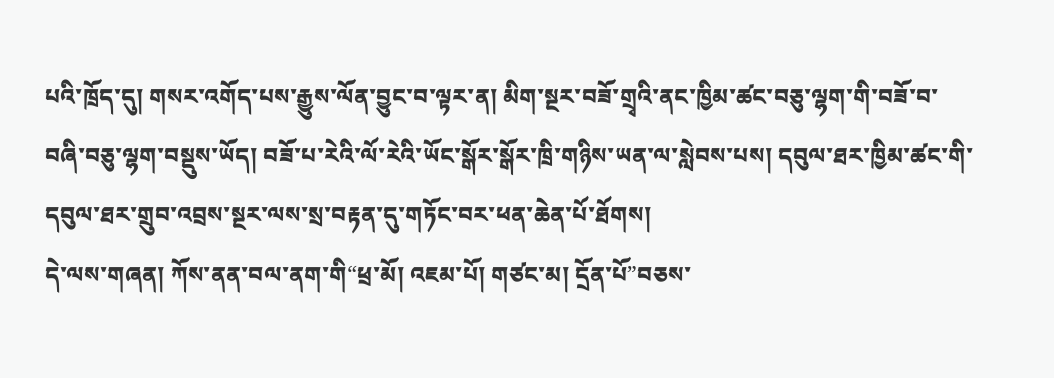པའི་ཁྲོད་དུ། གསར་འགོད་པས་རྒྱུས་ལོན་བྱུང་བ་ལྟར་ན། མིག་སྔར་བཟོ་གྲྭའི་ནང་ཁྱིམ་ཚང་བཅུ་ལྷག་གི་བཟོ་བ་བཞི་བཅུ་ལྷག་བསྡུས་ཡོད། བཟོ་པ་རེའི་ལོ་རེའི་ཡོང་སྒོར་སྒོར་ཁྲི་གཉིས་ཡན་ལ་སླེབས་པས། དབུལ་ཐར་ཁྱིམ་ཚང་གི་དབུལ་ཐར་གྲུབ་འབྲས་སྔར་ལས་སྲ་བརྟན་དུ་གཏོང་བར་ཕན་ཆེན་པོ་ཐོགས།
དེ་ལས་གཞན། ཀོས་ནན་བལ་ནག་གི“ཕྲ་མོ། འཇམ་པོ། གཙང་མ། དྲོན་པོ”བཅས་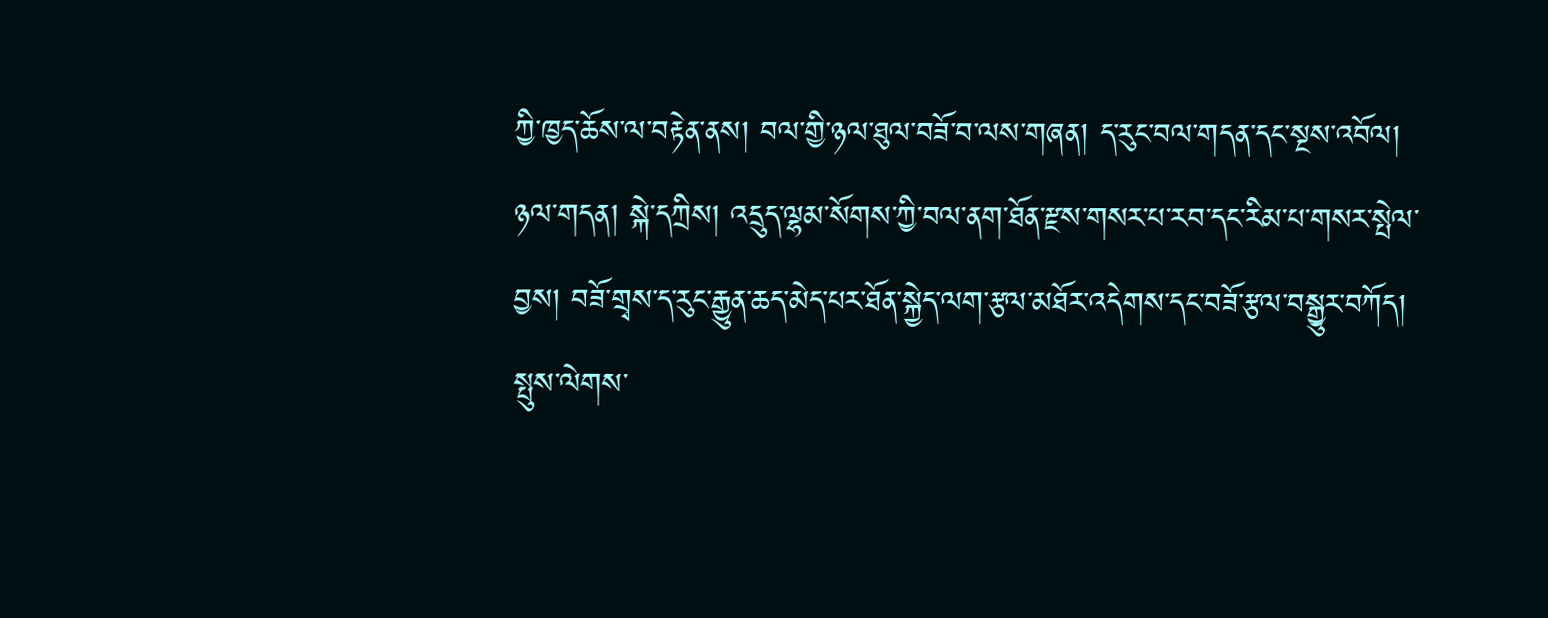ཀྱི་ཁྱད་ཆོས་ལ་བརྟེན་ནས། བལ་གྱི་ཉལ་ཐུལ་བཟོ་བ་ལས་གཞན། ད་རུང་བལ་གདན་དང་སྔས་འབོལ། ཉལ་གདན། སྐེ་དཀྲིས། འདྲུད་ལྷམ་སོགས་ཀྱི་བལ་ནག་ཐོན་རྫས་གསར་པ་རབ་དང་རིམ་པ་གསར་སྤེལ་བྱས། བཟོ་གྲྭས་ད་རུང་རྒྱུན་ཆད་མེད་པར་ཐོན་སྐྱེད་ལག་རྩལ་མཐོར་འདེགས་དང་བཟོ་རྩལ་བསྒྱུར་བཀོད། སྤུས་ལེགས་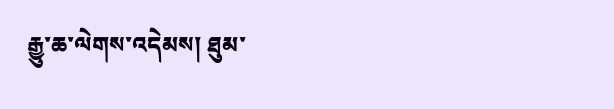རྒྱུ་ཆ་ལེགས་འདེམས། ཐུམ་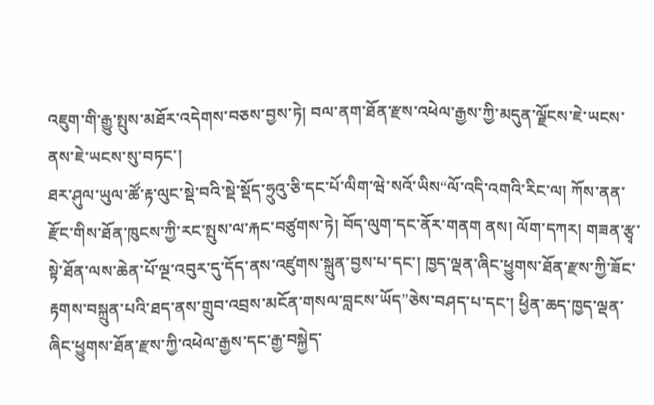འཇུག་གི་རྒྱུ་སྤུས་མཐོར་འདེགས་བཅས་བྱས་ཏེ། བལ་ནག་ཐོན་རྫས་འཕེལ་རྒྱས་ཀྱི་མདུན་ལྗོངས་ཇེ་ཡངས་ནས་ཇེ་ཡངས་སུ་བཏང་།
ཐར་ཤུལ་ཡུལ་ཚོ་རྟ་ལུང་སྡེ་བའི་སྡེ་སྡོད་ཧྲུའུ་ཅི་དང་པོ་ལིག་ཝེ་སའོ་ཡིས“ལོ་འདི་འགའི་རིང་ལ། ཀོས་ནན་རྫོང་གིས་ཐོན་ཁུངས་ཀྱི་རང་སྤུས་ལ་རྐང་བཙུགས་ཏེ། བོད་ལུག་དང་ནོར་གནག ནས། ལོག་དཀར། གཟན་རྩྭ་སྟེ་ཐོན་ལས་ཆེན་པོ་ལྔ་འབུར་དུ་དོད་ནས་འཛུགས་སྐྲུན་བྱས་པ་དང་། ཁྱད་ལྡན་ཞིང་ཕྱུགས་ཐོན་རྫས་ཀྱི་ཟོང་རྟགས་བསྐྲུན་པའི་ཐད་ནས་གྲུབ་འབྲས་མངོན་གསལ་བླངས་ཡོད”ཅེས་བཤད་པ་དང་། ཕྱིན་ཆད་ཁྱད་ལྡན་ཞིང་ཕྱུགས་ཐོན་རྫས་ཀྱི་འཕེལ་རྒྱས་དང་རྒྱ་བསྐྱེད་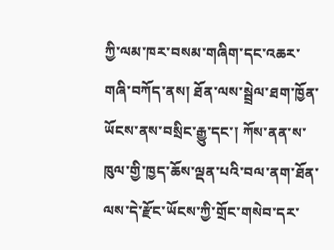ཀྱི་ལམ་ཁར་བསམ་གཞིག་དང་འཆར་གཞི་བཀོད་ནས། ཐོན་ལས་སྦྲེལ་ཐག་ཁྱོན་ཡོངས་ནས་བསྲིང་རྒྱུ་དང་། ཀོས་ནན་ས་ཁུལ་གྱི་ཁྱད་ཆོས་ལྡན་པའི་བལ་ནག་ཐོན་ལས་དེ་རྫོང་ཡོངས་ཀྱི་གྲོང་གསེབ་དར་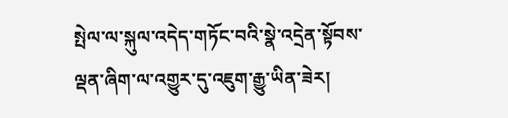སྤེལ་ལ་སྐུལ་འདེད་གཏོང་བའི་སྣེ་འདྲེན་སྟོབས་ལྡན་ཞིག་ལ་འགྱུར་དུ་འཇུག་རྒྱུ་ཡིན་ཟེར།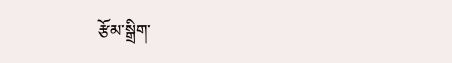རྩོམ་སྒྲིག་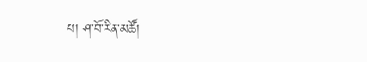པ། ཤ་བོ་རིན་མཚོ།